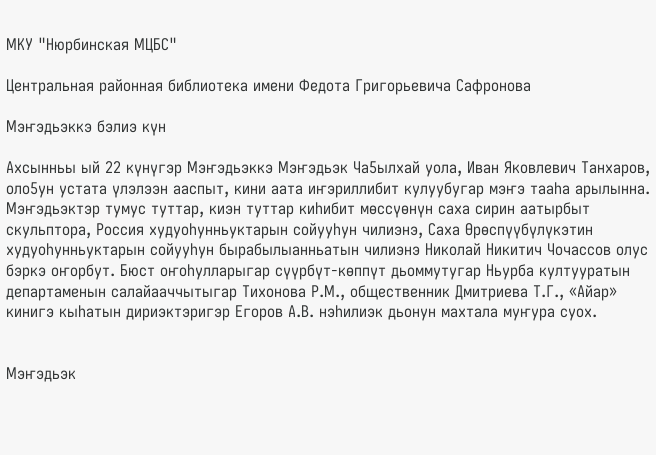МКУ "Нюрбинская МЦБС"

Центральная районная библиотека имени Федота Григорьевича Сафронова

Мэҥэдьэккэ бэлиэ күн

Ахсынньы ый 22 күнүгэр Мэҥэдьэккэ Мэҥэдьэк Ча5ылхай уола, Иван Яковлевич Танхаров, оло5ун устата үлэлээн ааспыт, кини аата иҥэриллибит кулуубугар мэҥэ тааһа арылынна. Мэҥэдьэктэр тумус туттар, киэн туттар киһибит мөссүөнүн саха сирин аатырбыт скульптора, Россия худуоһунньуктарын сойууһун чилиэнэ, Саха Өрөспүүбүлүкэтин худуоһунньуктарын сойууһун бырабылыанньатын чилиэнэ Николай Никитич Чочассов олус бэркэ оҥорбут. Бюст оҥоһулларыгар сүүрбүт-көппүт дьоммутугар Ньурба култууратын департаменын салайааччытыгар Тихонова Р.М., общественник Дмитриева Т.Г., «Айар» кинигэ кыһатын дириэктэригэр Егоров А.В. нэһилиэк дьонун махтала муҥура суох.


Мэҥэдьэк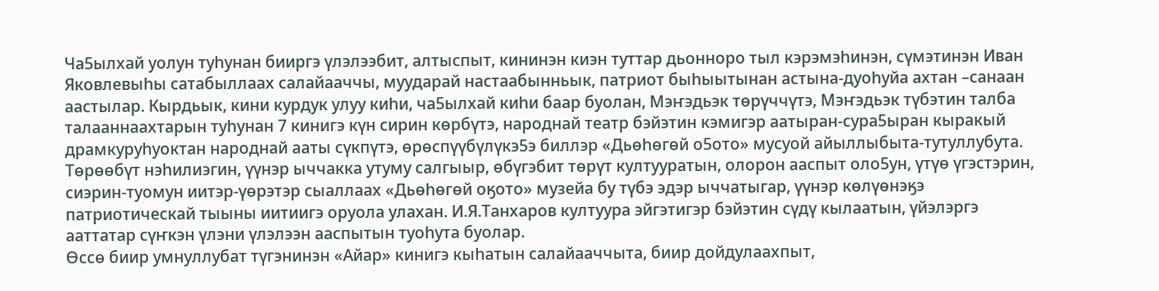Ча5ылхай уолун туһунан бииргэ үлэлээбит, алтыспыт, кининэн киэн туттар дьонноро тыл кэрэмэһинэн, сүмэтинэн Иван Яковлевыһы сатабыллаах салайааччы, муударай настаабынньык, патриот быһыытынан астына-дуоһуйа ахтан –санаан аастылар. Кырдьык, кини курдук улуу киһи, ча5ылхай киһи баар буолан, Мэҥэдьэк төрүччүтэ, Мэҥэдьэк түбэтин талба талааннаахтарын туһунан 7 кинигэ күн сирин көрбүтэ, народнай театр бэйэтин кэмигэр аатыран-сура5ыран кыракый драмкуруһуоктан народнай ааты сүкпүтэ, өрөспүүбүлүкэ5э биллэр «Дьөһөгөй о5ото» мусуой айыллыбыта-тутуллубута. Төрөөбүт нэһилиэгин, үүнэр ыччакка утуму салгыыр, өбүгэбит төрүт култууратын, олорон ааспыт оло5ун, үтүө үгэстэрин, сиэрин-туомун иитэр-үөрэтэр сыаллаах «Дьөһөгөй оӄото» музейа бу түбэ эдэр ыччатыгар, үүнэр көлүөнэӄэ патриотическай тыыны иитиигэ оруола улахан. И.Я.Танхаров култуура эйгэтигэр бэйэтин сүдү кылаатын, үйэлэргэ ааттатар сүҥкэн үлэни үлэлээн ааспытын туоһута буолар.
Өссө биир умнуллубат түгэнинэн «Айар» кинигэ кыһатын салайааччыта, биир дойдулаахпыт,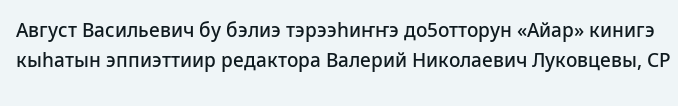Август Васильевич бу бэлиэ тэрээһиҥҥэ до5отторун «Айар» кинигэ кыһатын эппиэттиир редактора Валерий Николаевич Луковцевы, СР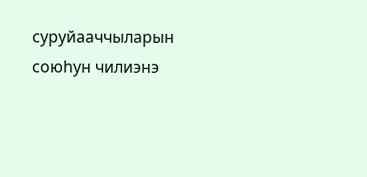суруйааччыларын союһун чилиэнэ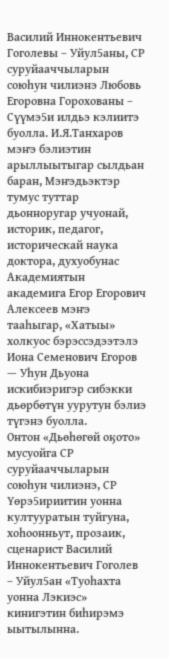Василий Иннокентьевич Гоголевы – Уйул5аны, СР суруйааччыларын союһун чилиэнэ Любовь Егоровна Горохованы – Сүүмэ5и илдьэ кэлиитэ буолла. И.Я.Танхаров мэҥэ бэлиэтин арыллыытыгар сылдьан баран, Мэҥэдьэктэр тумус туттар дьонноругар учуонай, историк, педагог, историческай наука доктора, духуобунас Академиятын академига Егор Егорович Алексеев мэҥэ тааһыгар, «Хатыы» холкуос бэрэссэдээтэлэ Иона Семенович Егоров — Уһун Дьуона искибиэригэр сибэкки дьөрбөтүн уурутун бэлиэ түгэнэ буолла.
Онтон «Дьөһөгөй оӄото» мусуойга СР суруйааччыларын союһун чилиэнэ, СР Үөрэ5ириитин уонна култууратын туйгуна, хоһоонньут, прозаик, сценарист Василий Иннокентьевич Гоголев – Уйул5ан «Туоһахта уонна Лэкиэс» кинигэтин биһирэмэ ыытылынна.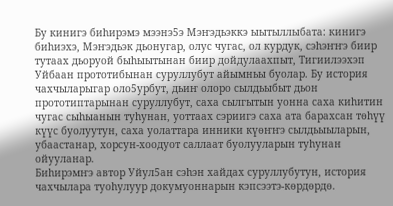Бу кинигэ биһирэмэ мээнэ5э Мэҥэдьэккэ ыытыллыбата: кинигэ биһиэхэ, Мэҥэдьэк дьонугар, олус чугас, ол курдук, сэһэҥҥэ биир тутаах дьоруой быһыытынан биир дойдулаахпыт, Тигиилээхэп Уйбаан прототибынан суруллубут айымньы буолар. Бу история чахчыларыгар оло5урбут, дьиҥ олоро сылдьыбыт дьон прототиптарынан суруллубут, саха сылгытын уонна саха киһитин чугас сыһыанын туһунан, уоттаах сэриигэ саха ата барахсан төһүү күүс буолуутун, саха уолаттара инники күөҥҥэ сылдьыыларын, убаастанар, хорсун-хоодуот саллаат буолууларын туһунан ойууланар.
Биһирэмҥэ автор Уйул5ан сэһэн хайдах суруллубутун, история чахчылара туоһулуур докумуоннарын кэпсээтэ-көрдөрдө.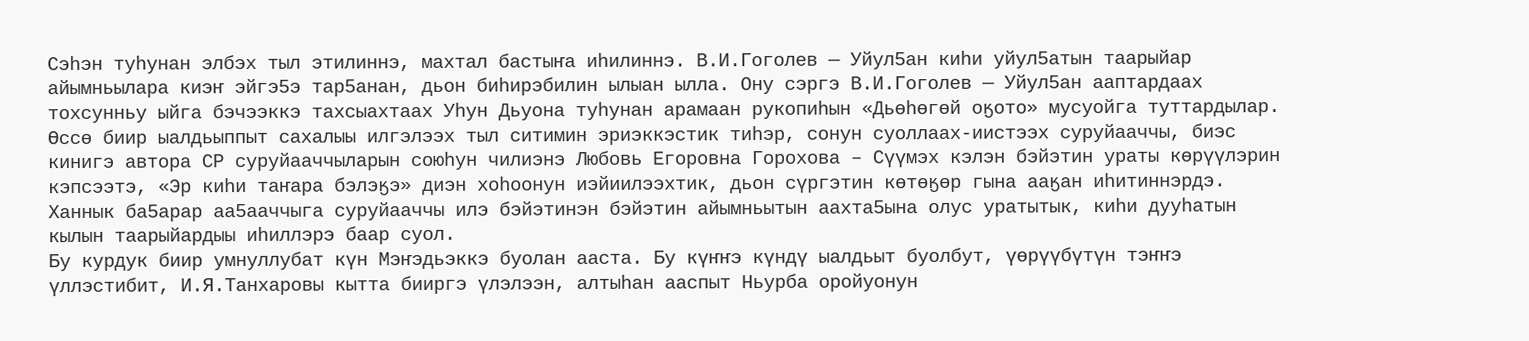Сэһэн туһунан элбэх тыл этилиннэ, махтал бастыҥа иһилиннэ. В.И.Гоголев — Уйул5ан киһи уйул5атын таарыйар айымньылара киэҥ эйгэ5э тар5анан, дьон биһирэбилин ылыан ылла. Ону сэргэ В.И.Гоголев — Уйул5ан ааптардаах тохсунньу ыйга бэчээккэ тахсыахтаах Уһун Дьуона туһунан арамаан рукопиһын «Дьөһөгөй оӄото» мусуойга туттардылар.
Өссө биир ыалдьыппыт сахалыы илгэлээх тыл ситимин эриэккэстик тиһэр, сонун суоллаах-иистээх суруйааччы, биэс кинигэ автора СР суруйааччыларын союһун чилиэнэ Любовь Егоровна Горохова – Сүүмэх кэлэн бэйэтин ураты көрүүлэрин кэпсээтэ, «Эр киһи таҥара бэлэӄэ» диэн хоһоонун иэйиилээхтик, дьон сүргэтин көтөӄөр гына ааӄан иһитиннэрдэ. Ханнык ба5арар аа5ааччыга суруйааччы илэ бэйэтинэн бэйэтин айымньытын аахта5ына олус уратытык, киһи дууһатын кылын таарыйардыы иһиллэрэ баар суол.
Бу курдук биир умнуллубат күн Мэҥэдьэккэ буолан ааста. Бу күҥҥэ күндү ыалдьыт буолбут, үөрүүбүтүн тэҥҥэ үллэстибит, И.Я.Танхаровы кытта бииргэ үлэлээн, алтыһан ааспыт Ньурба оройуонун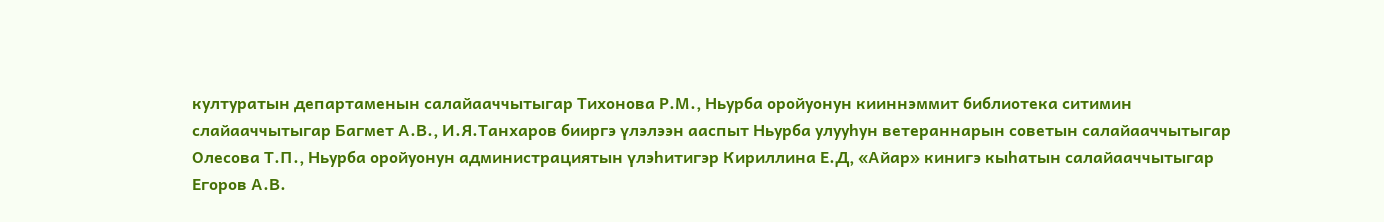културатын департаменын салайааччытыгар Тихонова Р.М., Ньурба оройуонун кииннэммит библиотека ситимин слайааччытыгар Багмет А.В., И.Я.Танхаров бииргэ үлэлээн ааспыт Ньурба улууһун ветераннарын советын салайааччытыгар Олесова Т.П., Ньурба оройуонун администрациятын үлэһитигэр Кириллина Е.Д, «Айар» кинигэ кыһатын салайааччытыгар Егоров А.В.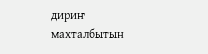дириҥ махталбытын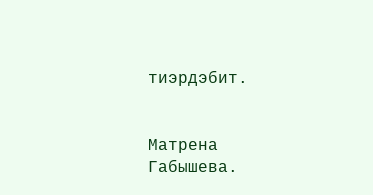тиэрдэбит.


Матрена Габышева.